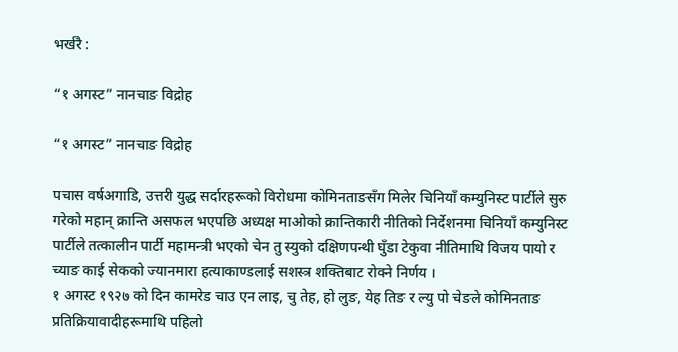भर्खरै :

“१ अगस्ट” नानचाङ विद्रोह

“१ अगस्ट” नानचाङ विद्रोह

पचास वर्षअगाडि, उत्तरी युद्ध सर्दारहरूको विरोधमा कोमिनताङसँग मिलेर चिनियाँ कम्युनिस्ट पार्टीले सुरु गरेको महान् क्रान्ति असफल भएपछि अध्यक्ष माओको क्रान्तिकारी नीतिको निर्देशनमा चिनियाँ कम्युनिस्ट पार्टीले तत्कालीन पार्टी महामन्त्री भएको चेन तु स्युको दक्षिणपन्थी घुँडा टेकुवा नीतिमाथि विजय पायो र च्याङ काई सेकको ज्यानमारा हत्याकाण्डलाई सशस्त्र शक्तिबाट रोक्ने निर्णय ।
१ अगस्ट १९२७ को दिन कामरेड चाउ एन लाइ, चु तेह, हो लुङ, येह तिङ र ल्यु पो चेङले कोमिनताङ प्रतिक्रियावादीहरूमाथि पहिलो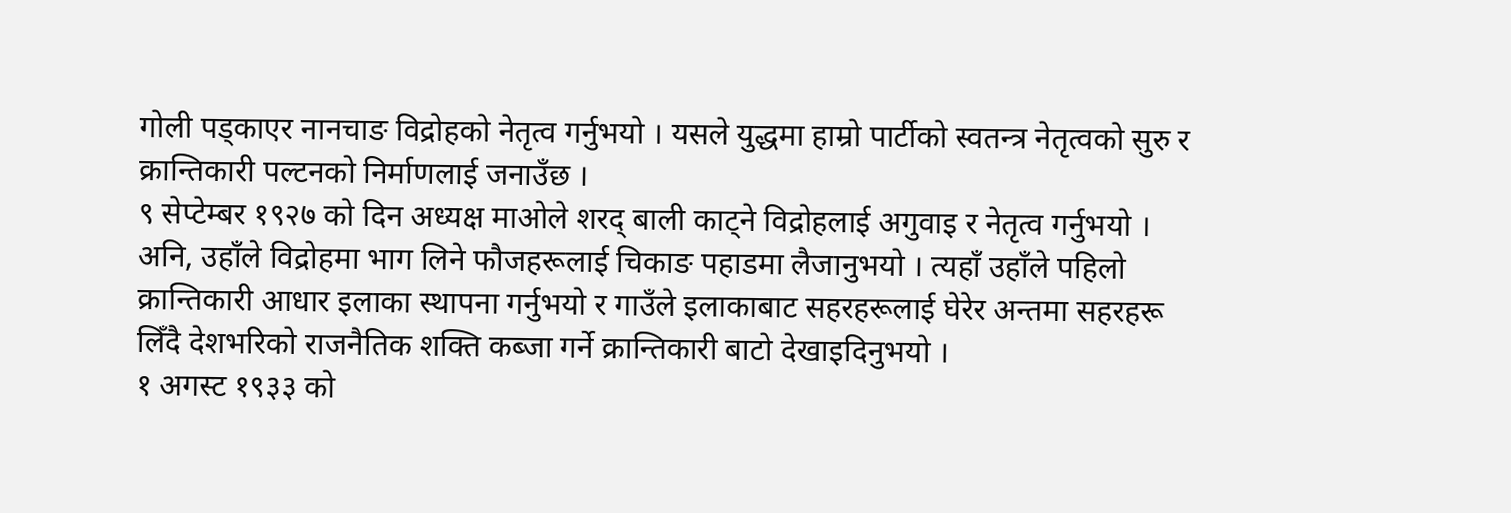गोली पड्काएर नानचाङ विद्रोहको नेतृत्व गर्नुभयो । यसले युद्धमा हाम्रो पार्टीको स्वतन्त्र नेतृत्वको सुरु र क्रान्तिकारी पल्टनको निर्माणलाई जनाउँछ ।
९ सेप्टेम्बर १९२७ को दिन अध्यक्ष माओले शरद् बाली काट्ने विद्रोहलाई अगुवाइ र नेतृत्व गर्नुभयो । अनि, उहाँले विद्रोहमा भाग लिने फौजहरूलाई चिकाङ पहाडमा लैजानुभयो । त्यहाँ उहाँले पहिलो क्रान्तिकारी आधार इलाका स्थापना गर्नुभयो र गाउँले इलाकाबाट सहरहरूलाई घेरेर अन्तमा सहरहरू लिँदै देशभरिको राजनैतिक शक्ति कब्जा गर्ने क्रान्तिकारी बाटो देखाइदिनुभयो ।
१ अगस्ट १९३३ को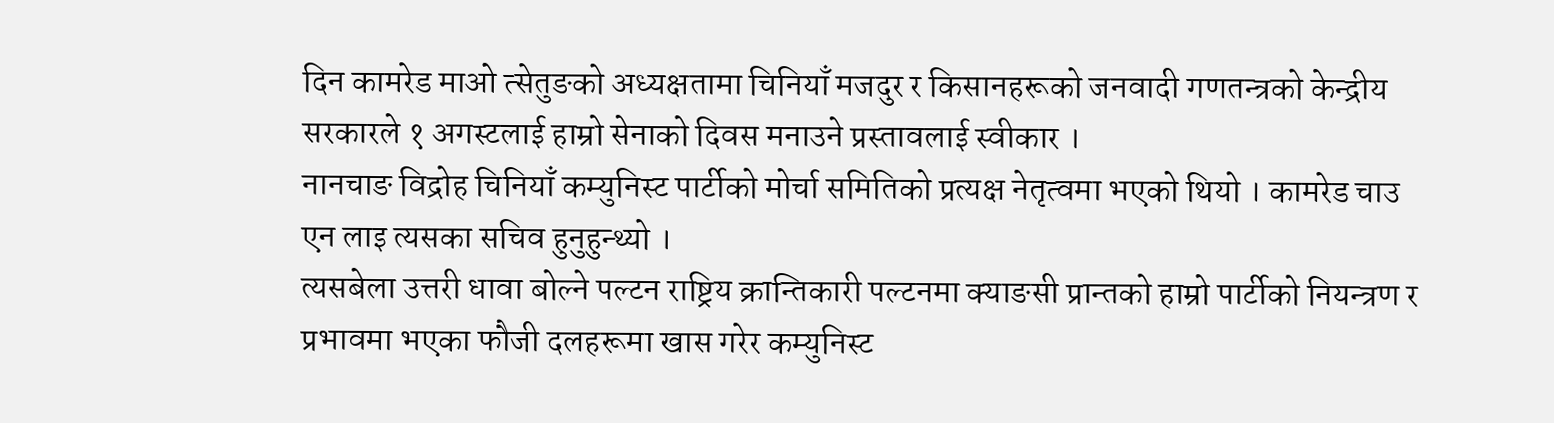दिन कामरेड माओ त्सेतुङको अध्यक्षतामा चिनियाँ मजदुर र किसानहरूको जनवादी गणतन्त्रको केन्द्रीय सरकारले १ अगस्टलाई हाम्रो सेनाको दिवस मनाउने प्रस्तावलाई स्वीकार ।
नानचाङ विद्रोह चिनियाँ कम्युनिस्ट पार्टीको मोर्चा समितिको प्रत्यक्ष नेतृत्वमा भएको थियो । कामरेड चाउ एन लाइ त्यसका सचिव हुनुहुन्थ्यो ।
त्यसबेला उत्तरी धावा बोल्ने पल्टन राष्ट्रिय क्रान्तिकारी पल्टनमा क्याङसी प्रान्तको हाम्रो पार्टीको नियन्त्रण र प्रभावमा भएका फौजी दलहरूमा खास गरेर कम्युनिस्ट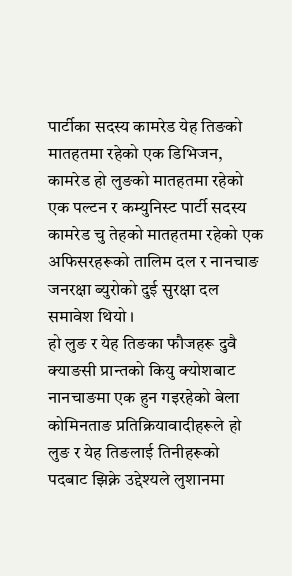पार्टीका सदस्य कामरेड येह तिङको मातहतमा रहेको एक डिभिजन, कामरेड हो लुङको मातहतमा रहेको एक पल्टन र कम्युनिस्ट पार्टी सदस्य कामरेड चु तेहको मातहतमा रहेको एक अफिसरहरूको तालिम दल र नानचाङ जनरक्षा ब्युरोको दुई सुरक्षा दल समावेश थियो ।
हो लुङ र येह तिङका फौजहरू दुवै क्याङसी प्रान्तको कियु क्योशबाट नानचाङमा एक हुन गइरहेको बेला कोमिनताङ प्रतिक्रियावादीहरूले हो लुङ र येह तिङलाई तिनीहरूको पदबाट झिक्ने उद्देश्यले लुशानमा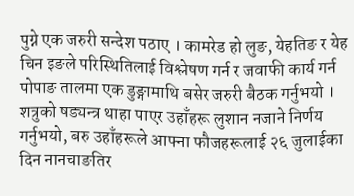पुग्ने एक जरुरी सन्देश पठाए । कामरेड हो लुङ, येहतिङ र येह चिन इङले परिस्थितिलाई विश्लेषण गर्न र जवाफी कार्य गर्न पोपाङ तालमा एक डुङ्गामाथि बसेर जरुरी बैठक गर्नुभयो । शत्रुको षड्यन्त्र थाहा पाएर उहाँहरू लुशान नजाने निर्णय गर्नुभयो, बरु उहाँहरूले आफ्ना फौजहरूलाई २६ जुलाईका दिन नानचाङतिर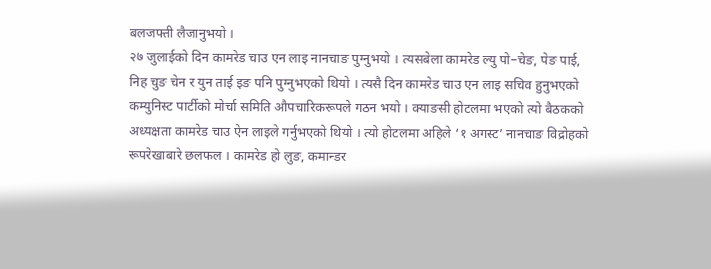बलजफ्ती लैजानुभयो ।
२७ जुलाईको दिन कामरेड चाउ एन लाइ नानचाङ पुग्नुभयो । त्यसबेला कामरेड ल्यु पो–चेङ, पेङ पाई, निह चुङ चेन र युन ताई इङ पनि पुग्नुभएको थियो । त्यसै दिन कामरेड चाउ एन लाइ सचिव हुनुभएको कम्युनिस्ट पार्टीको मोर्चा समिति औपचारिकरूपले गठन भयो । क्याङसी होटलमा भएको त्यो बैठकको अध्यक्षता कामरेड चाउ ऐन लाइले गर्नुभएको थियो । त्यो होटलमा अहिले ‘१ अगस्ट’ नानचाङ विद्रोहको रूपरेखाबारे छलफल । कामरेड हो लुङ, कमान्डर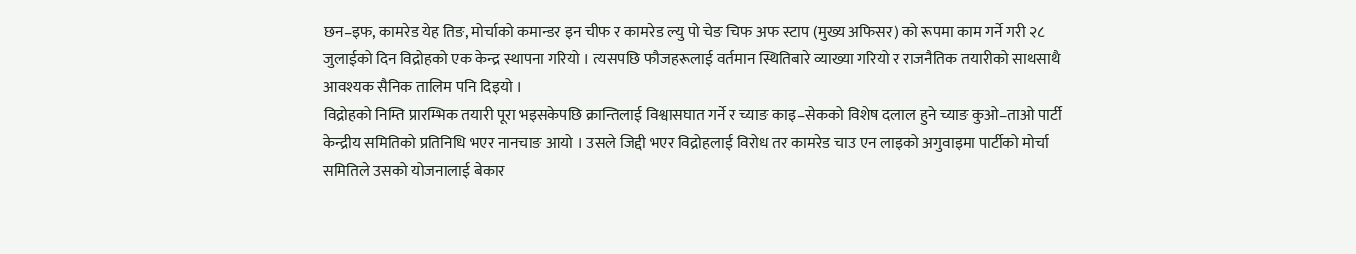छन–इफ, कामरेड येह तिङ, मोर्चाको कमान्डर इन चीफ र कामरेड ल्यु पो चेङ चिफ अफ स्टाप (मुख्य अफिसर) को रूपमा काम गर्ने गरी २८ जुलाईको दिन विद्रोहको एक केन्द्र स्थापना गरियो । त्यसपछि फौजहरूलाई वर्तमान स्थितिबारे व्याख्या गरियो र राजनैतिक तयारीको साथसाथै आवश्यक सैनिक तालिम पनि दिइयो ।
विद्रोहको निम्ति प्रारम्भिक तयारी पूरा भइसकेपछि क्रान्तिलाई विश्वासघात गर्ने र च्याङ काइ–सेकको विशेष दलाल हुने च्याङ कुओ–ताओ पार्टी केन्द्रीय समितिको प्रतिनिधि भएर नानचाङ आयो । उसले जिद्दी भएर विद्रोहलाई विरोध तर कामरेड चाउ एन लाइको अगुवाइमा पार्टीको मोर्चा समितिले उसको योजनालाई बेकार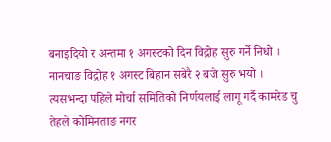बनाइदियो र अन्तमा १ अगस्टको दिन विद्रोह सुरु गर्ने निधो ।
नानचाङ विद्रोह १ अगस्ट बिहान सबेरै २ बजे सुरु भयो । त्यसभन्दा पहिले मोर्चा समितिको निर्णयलाई लागू गर्दै कामरेड चु तेहले कोमिनताङ नगर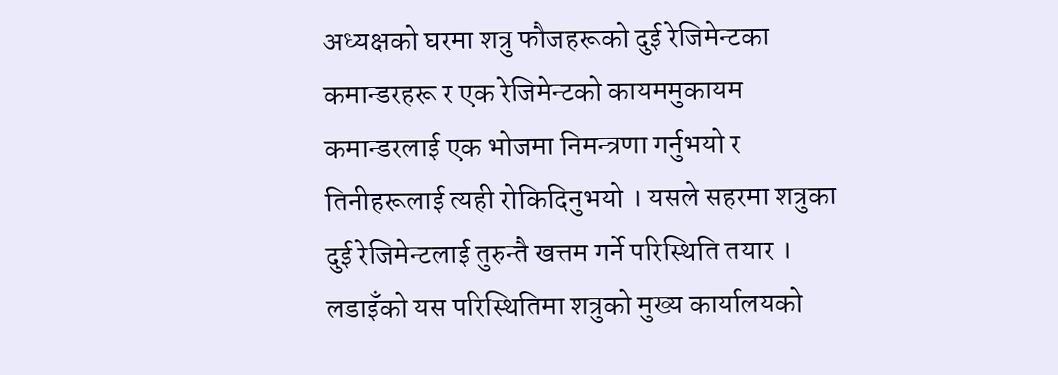अध्यक्षको घरमा शत्रु फौजहरूको दुई रेजिमेन्टका कमान्डरहरू र एक रेजिमेन्टको कायममुकायम कमान्डरलाई एक भोजमा निमन्त्रणा गर्नुभयो र तिनीहरूलाई त्यही रोकिदिनुभयो । यसले सहरमा शत्रुका दुई रेजिमेन्टलाई तुरुन्तै खत्तम गर्ने परिस्थिति तयार ।
लडाइँको यस परिस्थितिमा शत्रुको मुख्य कार्यालयको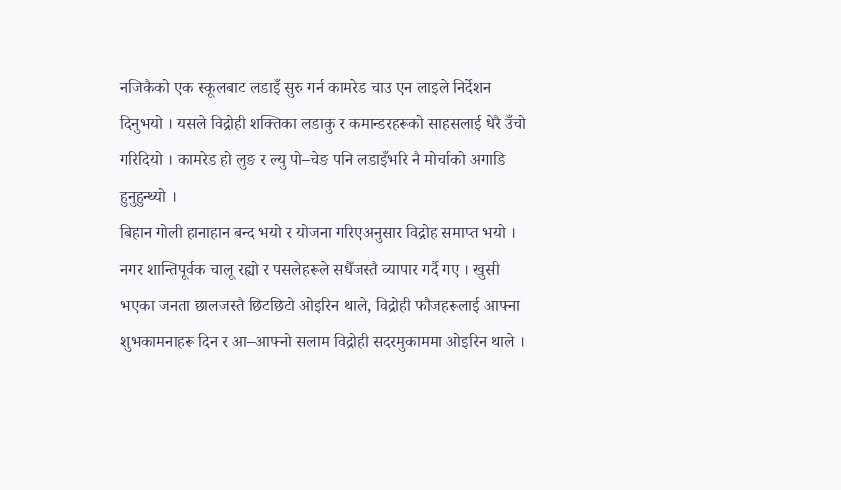नजिकैको एक स्कूलबाट लडाइँ सुरु गर्न कामरेड चाउ एन लाइले निर्देशन दिनुभयो । यसले विद्रोही शक्तिका लडाकु र कमान्डरहरूको साहसलाई धेरै उँचो गरिदियो । कामरेड हो लुङ र ल्यु पो–चेङ पनि लडाइँभरि नै मोर्चाको अगाडि हुनुहुन्थ्यो ।
बिहान गोली हानाहान बन्द भयो र योजना गरिएअनुसार विद्रोह समाप्त भयो । नगर शान्तिपूर्वक चालू रह्यो र पसलेहरूले सधैँजस्तै व्यापार गर्दै गए । खुसी भएका जनता छालजस्तै छिटछिटो ओइरिन थाले, विद्रोही फौजहरूलाई आफ्ना शुभकामनाहरू दिन र आ–आफ्नो सलाम विद्रोही सदरमुकाममा ओइरिन थाले ।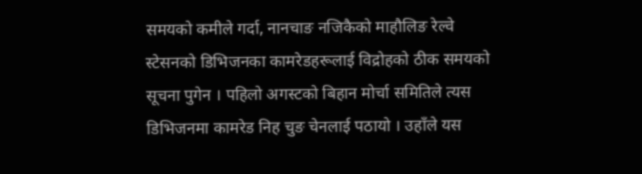समयको कमीले गर्दा, नानचाङ नजिकैको माहौलिङ रेल्वे स्टेसनको डिभिजनका कामरेडहरूलाई विद्रोहको ठीक समयको सूचना पुगेन । पहिलो अगस्टको बिहान मोर्चा समितिले त्यस डिभिजनमा कामरेड निह चुङ चेनलाई पठायो । उहाँले यस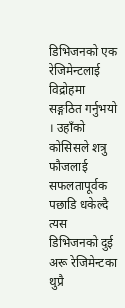डिभिजनको एक रेजिमेन्टलाई विद्रोहमा सङ्गठित गर्नुभयो । उहाँको कोसिसले शत्रु फौजलाई सफलतापूर्वक पछाडि धकेल्दै त्यस डिभिजनको दुई अरू रेजिमेन्टका थुप्रै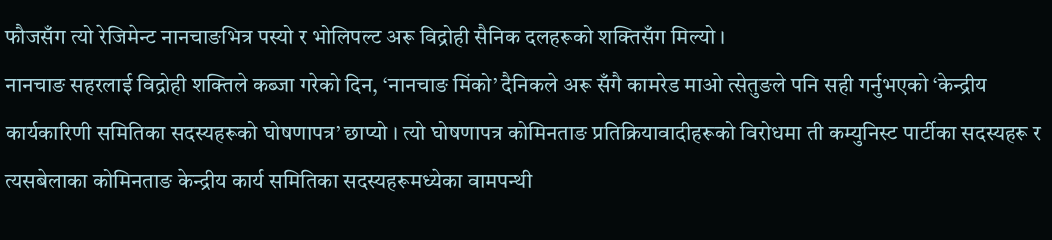फौजसँग त्यो रेजिमेन्ट नानचाङभित्र पस्यो र भोलिपल्ट अरू विद्रोही सैनिक दलहरूको शक्तिसँग मिल्यो ।
नानचाङ सहरलाई विद्रोही शक्तिले कब्जा गरेको दिन, ‘नानचाङ मिंको’ दैनिकले अरू सँगै कामरेड माओ त्सेतुङले पनि सही गर्नुभएको ‘केन्द्रीय कार्यकारिणी समितिका सदस्यहरूको घोषणापत्र’ छाप्यो । त्यो घोषणापत्र कोमिनताङ प्रतिक्रियावादीहरूको विरोधमा ती कम्युनिस्ट पार्टीका सदस्यहरू र त्यसबेलाका कोमिनताङ केन्द्रीय कार्य समितिका सदस्यहरूमध्येका वामपन्थी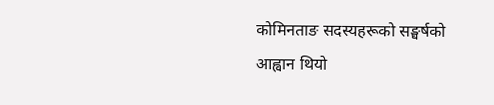कोमिनताङ सदस्यहरूको सङ्घर्षको आह्वान थियो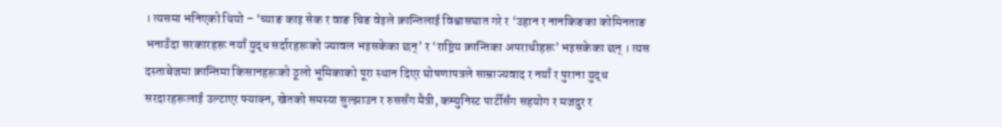। त्यसमा भनिएको थियो – ‘च्याङ काइ सेक र वाङ चिङ वेइले क्रान्तिलाई विश्वासघात गरे र ‘उहान र नानकिङका कोमिनताङ भनाउँदा सरकारहरू नयाँ युद्ध सर्दारहरूको ज्यावल भइसकेका छन्’ र ‘राष्ट्रिय क्रान्तिका अपराधीहरू’ भइसकेका छन् । त्यस दस्ताबेजमा क्रान्तिमा किसानहरूको ठूलो भूमिकाको पूरा स्थान दिएर घोषणापत्रले साम्राज्यवाद र नयाँ र पुराना युद्ध सरदारहरूलाई उल्टाएर फ्याक्न, खेतको समस्या सुल्झाउन र रुससँग मैत्री, कम्युनिस्ट पार्टीसँग सहयोग र मजदुर र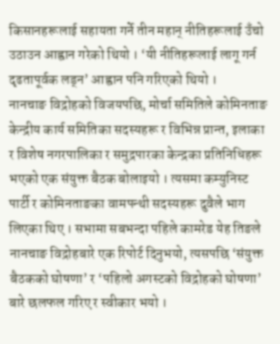किसानहरूलाई सहायता गर्ने तीन महान् नीतिहरूलाई उँचो उठाउन आह्वान गरेको थियो । ‘यी नीतिहरूलाई लागू गर्न दृढतापूर्वक लड्न’ आह्वान पनि गरिएको थियो ।
नानचाङ विद्रोहको विजयपछि, मोर्चा समितिले कोमिनताङ केन्द्रीय कार्य समितिका सदस्यहरू र विभिन्न प्रान्त, इलाका र विशेष नगरपालिका र समुद्रपारका केन्द्रका प्रतिनिधिहरू भएको एक संयुक्त बैठक बोलाइयो । त्यसमा कम्युनिस्ट पार्टी र कोमिनताङका वामपन्थी सदस्यहरू दुवैले भाग लिएका थिए । सभामा सबभन्दा पहिले कामरेड येह तिङले नानचाङ विद्रोहबारे एक रिपोर्ट दिनुभयो, त्यसपछि ‘संयुक्त बैठकको घोषणा’ र ‘पहिलो अगस्टको विद्रोहको घोषणा’ बारे छलफल गरिए र स्वीकार भयो ।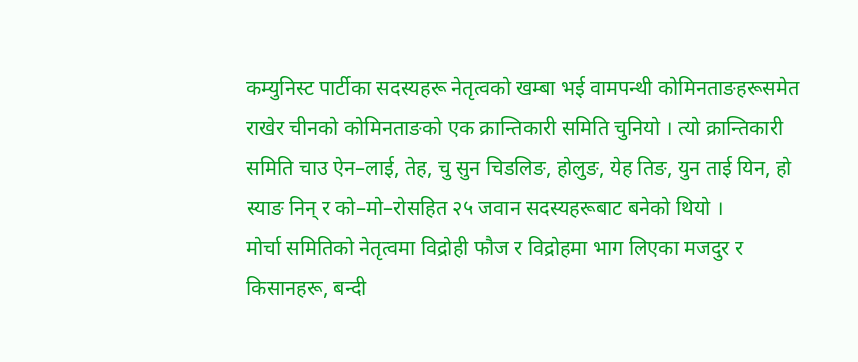कम्युनिस्ट पार्टीका सदस्यहरू नेतृत्वको खम्बा भई वामपन्थी कोमिनताङहरूसमेत राखेर चीनको कोमिनताङको एक क्रान्तिकारी समिति चुनियो । त्यो क्रान्तिकारी समिति चाउ ऐन–लाई, तेह, चु सुन चिडलिङ, होलुङ, येह तिङ, युन ताई यिन, हो स्याङ निन् र को–मो–रोसहित २५ जवान सदस्यहरूबाट बनेको थियो ।
मोर्चा समितिको नेतृत्वमा विद्रोही फौज र विद्रोहमा भाग लिएका मजदुर र किसानहरू, बन्दी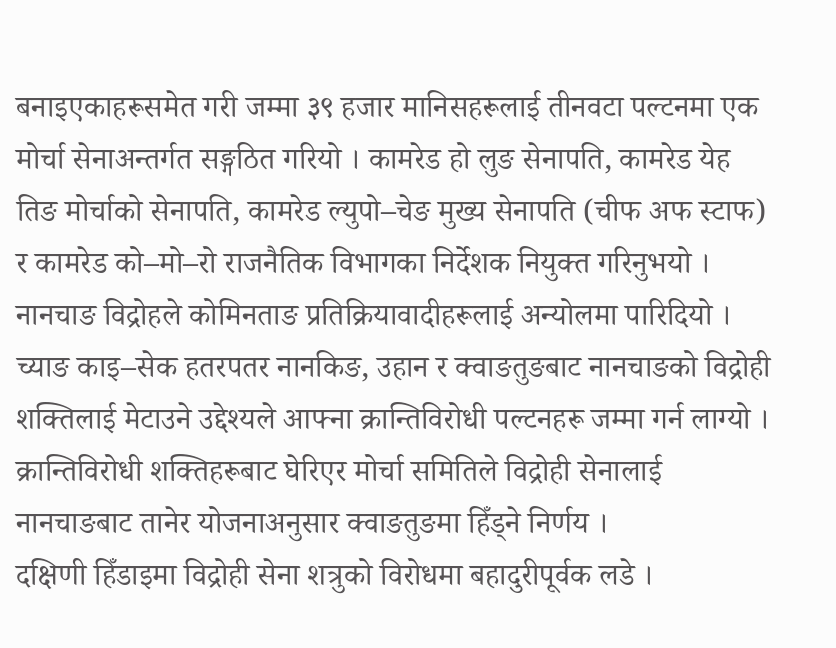बनाइएकाहरूसमेत गरी जम्मा ३९ हजार मानिसहरूलाई तीनवटा पल्टनमा एक मोर्चा सेनाअन्तर्गत सङ्गठित गरियो । कामरेड हो लुङ सेनापति, कामरेड येह तिङ मोर्चाको सेनापति, कामरेड ल्युपो–चेङ मुख्य सेनापति (चीफ अफ स्टाफ) र कामरेड को–मो–रो राजनैतिक विभागका निर्देशक नियुक्त गरिनुभयो ।
नानचाङ विद्रोहले कोमिनताङ प्रतिक्रियावादीहरूलाई अन्योलमा पारिदियो । च्याङ काइ–सेक हतरपतर नानकिङ, उहान र क्वाङतुङबाट नानचाङको विद्रोही शक्तिलाई मेटाउने उद्देश्यले आफ्ना क्रान्तिविरोधी पल्टनहरू जम्मा गर्न लाग्यो । क्रान्तिविरोधी शक्तिहरूबाट घेरिएर मोर्चा समितिले विद्रोही सेनालाई नानचाङबाट तानेर योजनाअनुसार क्वाङतुङमा हिँड्ने निर्णय ।
दक्षिणी हिँडाइमा विद्रोही सेना शत्रुको विरोधमा बहादुरीपूर्वक लडे ।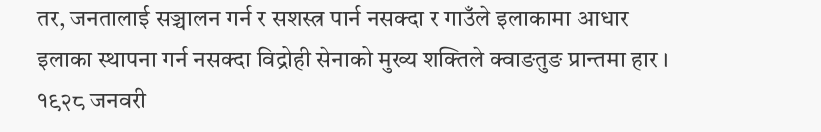तर, जनतालाई सञ्चालन गर्न र सशस्त्र पार्न नसक्दा र गाउँले इलाकामा आधार इलाका स्थापना गर्न नसक्दा विद्रोही सेनाको मुख्य शक्तिले क्वाङतुङ प्रान्तमा हार ।
१९२८ जनवरी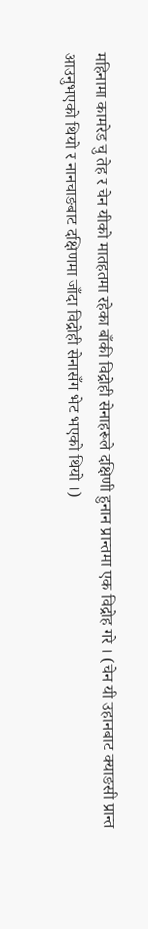महिनामा कामरेड चु तेह र चेन यीको मातहतमा रहेका बाँकी विद्रोही सेनाहरूले दक्षिणी हुनान प्रान्तमा एक विद्रोह गरे । (चेन यी उहानबाट क्याङसी प्रान्त आउनुभएको थियो र नानचाङबाट दक्षिणमा जाँदा विद्रोही सेनासँग भेट भएको थियो ।)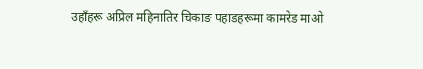उहाँहरू अप्रिल महिनातिर चिकाङ पहाडहरूमा कामरेड माओ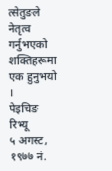त्सेतुङले नेतृत्व गर्नुभएको शक्तिहरूमा एक हुनुभयो ।
पेइचिङ रिभ्यू
५ अगस्ट, १९७७ नं.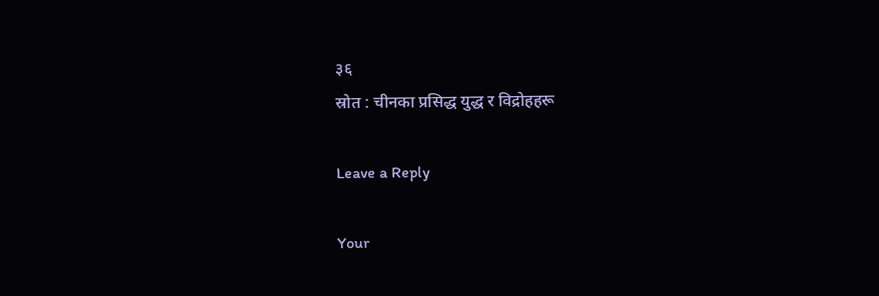३६
स्रोत : चीनका प्रसिद्ध युद्ध र विद्रोहहरू

Leave a Reply

Your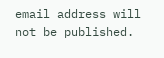email address will not be published.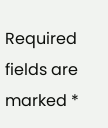Required fields are marked *